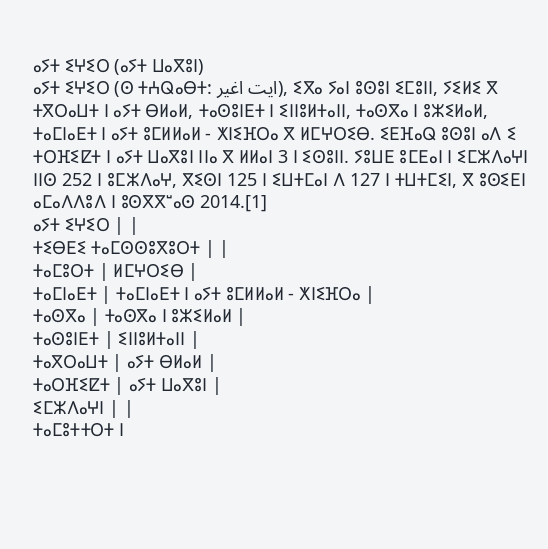ⴰⵢⵜ ⵉⵖⵉⵔ (ⴰⵢⵜ ⵡⴰⴳⵓⵏ)
ⴰⵢⵜ ⵉⵖⵉⵔ (ⵙ ⵜⵄⵕⴰⴱⵜ: ايت اغير), ⵉⴳⴰ ⵢⴰⵏ ⵓⵙⵓⵏ ⵉⵎⵓⵏⵏ, ⵢⵉⵍⵉ ⴳ ⵜⴳⵔⴰⵡⵜ ⵏ ⴰⵢⵜ ⴱⵍⴰⵍ, ⵜⴰⵙⵓⵏⴹⵜ ⵏ ⵉⵏⵏⵓⵍⵜⴰⵏⵏ, ⵜⴰⵙⴳⴰ ⵏ ⵓⵣⵉⵍⴰⵍ, ⵜⴰⵎⵏⴰⴹⵜ ⵏ ⴰⵢⵜ ⵓⵎⵍⵍⴰⵍ - ⵅⵏⵉⴼⵔⴰ ⴳ ⵍⵎⵖⵔⵉⴱ. ⵉⴹⴼⴰⵕ ⵓⵙⵓⵏ ⴰⴷ ⵉ ⵜⵔⴼⵉⵇⵜ ⵏ ⴰⵢⵜ ⵡⴰⴳⵓⵏ ⵏⵏⴰ ⴳ ⵍⵍⴰⵏ 3 ⵏ ⵉⵙⵓⵏⵏ. ⵢⵓⵡⴹ ⵓⵎⴹⴰⵏ ⵏ ⵉⵎⵣⴷⴰⵖⵏ ⵏⵏⵙ 252 ⵏ ⵓⵎⵣⴷⴰⵖ, ⴳⵉⵙⵏ 125 ⵏ ⵉⵡⵜⵎⴰⵏ ⴷ 127 ⵏ ⵜⵡⵜⵎⵉⵏ, ⴳ ⵓⵙⵉⴹⵏ ⴰⵎⴰⴷⴷⵓⴷ ⵏ ⵓⵙⴳⴳⵯⴰⵙ 2014.[1]
ⴰⵢⵜ ⵉⵖⵉⵔ | |
ⵜⵉⴱⴹⵉ ⵜⴰⵎⵙⵙⵓⴳⵓⵔⵜ | |
ⵜⴰⵎⵓⵔⵜ | ⵍⵎⵖⵔⵉⴱ |
ⵜⴰⵎⵏⴰⴹⵜ | ⵜⴰⵎⵏⴰⴹⵜ ⵏ ⴰⵢⵜ ⵓⵎⵍⵍⴰⵍ - ⵅⵏⵉⴼⵔⴰ |
ⵜⴰⵙⴳⴰ | ⵜⴰⵙⴳⴰ ⵏ ⵓⵣⵉⵍⴰⵍ |
ⵜⴰⵙⵓⵏⴹⵜ | ⵉⵏⵏⵓⵍⵜⴰⵏⵏ |
ⵜⴰⴳⵔⴰⵡⵜ | ⴰⵢⵜ ⴱⵍⴰⵍ |
ⵜⴰⵔⴼⵉⵇⵜ | ⴰⵢⵜ ⵡⴰⴳⵓⵏ |
ⵉⵎⵣⴷⴰⵖⵏ | |
ⵜⴰⵎⵓⵜⵜⵔⵜ ⵏ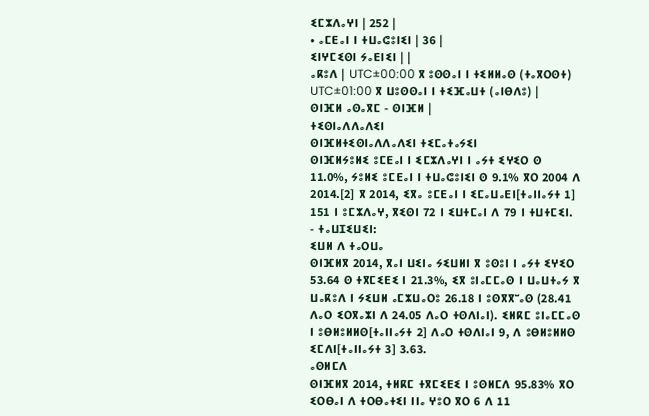ⵉⵎⵣⴷⴰⵖⵏ | 252 |
• ⴰⵎⴹⴰⵏ ⵏ ⵜⵡⴰⵛⵓⵏⵉⵏ | 36 |
ⵉⵏⵖⵎⵉⵙⵏ ⵢⴰⴹⵏⵉⵏ | |
ⴰⴽⵓⴷ | UTC±00:00 ⴳ ⵓⵙⵙⴰⵏ ⵏ ⵜⵉⵍⵍⴰⵙ (ⵜⴰⴳⵔⵙⵜ) UTC±01:00 ⴳ ⵡⵓⵙⵙⴰⵏ ⵏ ⵜⵉⴼⴰⵡⵜ (ⴰⵏⴱⴷⵓ) |
ⵙⵏⴼⵍ ⴰⵙⴰⴳⵎ - ⵙⵏⴼⵍ |
ⵜⵉⵙⵏⴰⴷⴷⴰⴷⵉⵏ
ⵙⵏⴼⵍⵜⵉⵙⵏⴰⴷⴷⴰⴷⵉⵏ ⵜⵉⵎⴰⵜⴰⵢⵉⵏ
ⵙⵏⴼⵍⵢⵓⵍⵉ ⵓⵎⴹⴰⵏ ⵏ ⵉⵎⵣⴷⴰⵖⵏ ⵏ ⴰⵢⵜ ⵉⵖⵉⵔ ⵙ 11.0%, ⵢⵓⵍⵉ ⵓⵎⴹⴰⵏ ⵏ ⵜⵡⴰⵛⵓⵏⵉⵏ ⵙ 9.1% ⴳⵔ 2004 ⴷ 2014.[2] ⴳ 2014, ⵉⴳⴰ ⵓⵎⴹⴰⵏ ⵏ ⵉⵎⴰⵡⴰⴹⵏ[ⵜⴰⵏⵏⴰⵢⵜ 1] 151 ⵏ ⵓⵎⵣⴷⴰⵖ, ⴳⵉⵙⵏ 72 ⵏ ⵉⵡⵜⵎⴰⵏ ⴷ 79 ⵏ ⵜⵡⵜⵎⵉⵏ.
- ⵜⴰⵡⵊⵉⵡⵉⵏ:
ⵉⵡⵍ ⴷ ⵜⴰⵔⵡⴰ
ⵙⵏⴼⵍⴳ 2014, ⴳⴰⵏ ⵡⵉⵏⴰ ⵢⵉⵡⵍⵏ ⴳ ⵓⵙⵓⵏ ⵏ ⴰⵢⵜ ⵉⵖⵉⵔ 53.64 ⵙ ⵜⴳⵎⵉⴹⵉ ⵏ 21.3%, ⵉⴳ ⵓⵏⴰⵎⵎⴰⵙ ⵏ ⵡⴰⵡⵜⴰⵢ ⴳ ⵡⴰⴽⵓⴷ ⵏ ⵢⵉⵡⵍ ⴰⵎⵣⵡⴰⵔⵓ 26.18 ⵏ ⵓⵙⴳⴳⵯⴰⵙ (28.41 ⴷⴰⵔ ⵉⵔⴳⴰⵣⵏ ⴷ 24.05 ⴷⴰⵔ ⵜⵙⴷⵏⴰⵏ). ⵉⵍⴽⵎ ⵓⵏⴰⵎⵎⴰⵙ ⵏ ⵓⴱⵍⵓⵍⵍⵙ[ⵜⴰⵏⵏⴰⵢⵜ 2] ⴷⴰⵔ ⵜⵙⴷⵏⴰⵏ 9, ⴷ ⵓⴱⵍⵓⵍⵍⵙ ⵉⵎⴷⵏ[ⵜⴰⵏⵏⴰⵢⵜ 3] 3.63.
ⴰⵙⵍⵎⴷ
ⵙⵏⴼⵍⴳ 2014, ⵜⵍⴽⵎ ⵜⴳⵎⵉⴹⵉ ⵏ ⵓⵙⵍⵎⴷ 95.83% ⴳⵔ ⵉⵔⴱⴰⵏ ⴷ ⵜⵔⴱⴰⵜⵉⵏ ⵏⵏⴰ ⵖⵓⵔ ⴳⵔ 6 ⴷ 11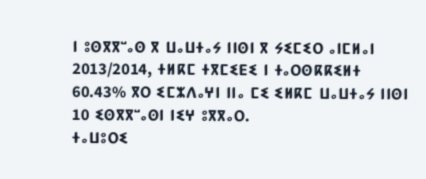ⵏ ⵓⵙⴳⴳⵯⴰⵙ ⴳ ⵡⴰⵡⵜⴰⵢ ⵏⵏⵙⵏ ⴳ ⵢⵉⵎⵉⵔ ⴰⵏⵎⵍⴰⵏ 2013/2014, ⵜⵍⴽⵎ ⵜⴳⵎⵉⴹⵉ ⵏ ⵜⴰⵔⵙⴽⴽⵉⵍⵜ 60.43% ⴳⵔ ⵉⵎⵣⴷⴰⵖⵏ ⵏⵏⴰ ⵎⵉ ⵉⵍⴽⵎ ⵡⴰⵡⵜⴰⵢ ⵏⵏⵙⵏ 10 ⵉⵙⴳⴳⵯⴰⵙⵏ ⵏⵉⵖ ⵓⴳⴳⴰⵔ.
ⵜⴰⵡⵓⵔⵉ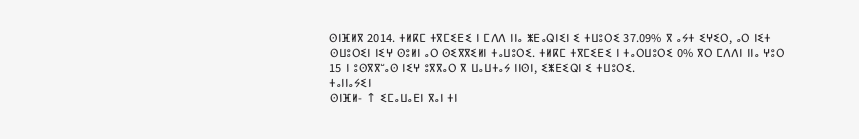ⵙⵏⴼⵍⴳ 2014. ⵜⵍⴽⵎ ⵜⴳⵎⵉⴹⵉ ⵏ ⵎⴷⴷ ⵏⵏⴰ ⵥⴹⴰⵕⵏⵉⵏ ⵉ ⵜⵡⵓⵔⵉ 37.09% ⴳ ⴰⵢⵜ ⵉⵖⵉⵔ, ⴰⵔ ⵏⵉⵜ ⵙⵡⵓⵔⵉⵏ ⵏⵉⵖ ⵙⵓⵍⵏ ⴰⵔ ⵙⵉⴳⴳⵉⵍⵏ ⵜⴰⵡⵓⵔⵉ. ⵜⵍⴽⵎ ⵜⴳⵎⵉⴹⵉ ⵏ ⵜⴰⵔⵡⵓⵔⵉ 0% ⴳⵔ ⵎⴷⴷⵏ ⵏⵏⴰ ⵖⵓⵔ 15 ⵏ ⵓⵙⴳⴳⵯⴰⵙ ⵏⵉⵖ ⵓⴳⴳⴰⵔ ⴳ ⵡⴰⵡⵜⴰⵢ ⵏⵏⵙⵏ, ⵉⵥⴹⵉⵕⵏ ⵉ ⵜⵡⵓⵔⵉ.
ⵜⴰⵏⵏⴰⵢⵉⵏ
ⵙⵏⴼⵍ- ↑ ⵉⵎⴰⵡⴰⴹⵏ ⴳⴰⵏ ⵜⵏ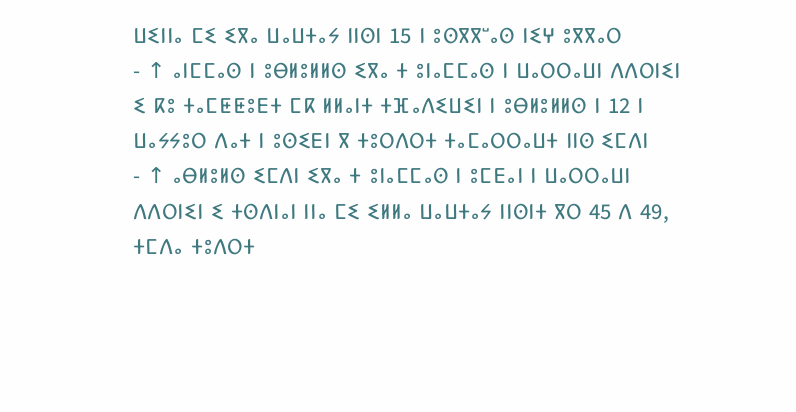ⵡⵉⵏⵏⴰ ⵎⵉ ⵉⴳⴰ ⵡⴰⵡⵜⴰⵢ ⵏⵏⵙⵏ 15 ⵏ ⵓⵙⴳⴳⵯⴰⵙ ⵏⵉⵖ ⵓⴳⴳⴰⵔ
- ↑ ⴰⵏⵎⵎⴰⵙ ⵏ ⵓⴱⵍⵓⵍⵍⵙ ⵉⴳⴰ ⵜ ⵓⵏⴰⵎⵎⴰⵙ ⵏ ⵡⴰⵔⵔⴰⵡⵏ ⴷⴷⵔⵏⵉⵏ ⵉ ⴽⵓ ⵜⴰⵎⵟⵟⵓⴹⵜ ⵎⴽ ⵍⵍⴰⵏⵜ ⵜⴼⴰⴷⵉⵡⵉⵏ ⵏ ⵓⴱⵍⵓⵍⵍⵙ ⵏ 12 ⵏ ⵡⴰⵢⵢⵓⵔ ⴷⴰⵜ ⵏ ⵓⵙⵉⴹⵏ ⴳ ⵜⵓⵔⴷⵔⵜ ⵜⴰⵎⴰⵔⵔⴰⵡⵜ ⵏⵏⵙ ⵉⵎⴷⵏ
- ↑ ⴰⴱⵍⵓⵍⵙ ⵉⵎⴷⵏ ⵉⴳⴰ ⵜ ⵓⵏⴰⵎⵎⴰⵙ ⵏ ⵓⵎⴹⴰⵏ ⵏ ⵡⴰⵔⵔⴰⵡⵏ ⴷⴷⵔⵏⵉⵏ ⵉ ⵜⵙⴷⵏⴰⵏ ⵏⵏⴰ ⵎⵉ ⵉⵍⵍⴰ ⵡⴰⵡⵜⴰⵢ ⵏⵏⵙⵏⵜ ⴳⵔ 45 ⴷ 49, ⵜⵎⴷⴰ ⵜⵓⴷⵔⵜ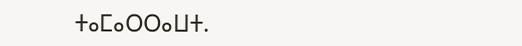ⵜⴰⵎⴰⵔⵔⴰⵡⵜ.